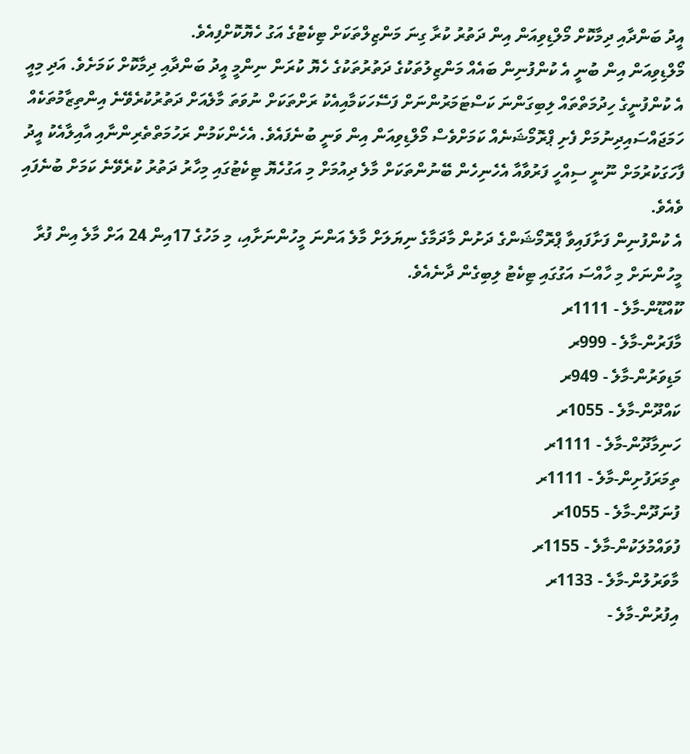އީދު ބަންދާއި ދިމާކޮށް މޯލްޑިވިއަން އިން ދަތުރު ކުރާ ގިނަ މަންޒިލްތަކަށް ޓިކެޓުގެ އަގު ހެޔޮކޮށްފިއެވެ.
މޯލްޑިވިއަން އިން ބުނީ އެ ކުންފުނިން ބައެއް މަންޒިލުތަކުގެ ދަތުރުތަކުގެ ހެޔޮ ކުރަން ނިންމީ އީދު ބަންދާއި ދިމާކޮށް ކަމަށެވެ. އަދި މިއީ އެ ކުންފުނީގެ ހިދުމަތްތައް ލިބިގަންނަ ކަސްޓަމަރުންނަށް ފަސޭހަކަމާއިއެކު ރަށްތަކަށް ނުވަތަ މާލެއަށް ދަތުރުކުރެވޭނެ އިންތިޒާމުތަކެއް ހަމަޖައްސައިދިނުމަށް ފެށި ޕްރޮމޯޝަނެއް ކަމަށްވެސް މޯލްޑިވިއަން އިން ވަނީ ބުނެފައެވެ. އެހެންކަމުން ރަހުމަތްތެރިންނާއި އާއިލާއެކު އީދު ފާހަގަކުރުމަށް ނޫނީ ސިއްހީ ފަރުވާއާ އެހެނިހެން ބޭނުންތަކަށް މާލެ ދިއުމަށް މި އަގުހެޔޮ ޓިކެޓުގައި މިހާރު ދަތުރު ކުރެވޭނެ ކަމަށް ބުނެފައި ވެއެވެ.
އެ ކުންފުނިން ފަށާފައިވާ ޕްރޮމޯޝަންގެ ދަށުން މާދަމާގެ ނިޔަލަށް މާލެ އަންނަ މީހުންނަށާއި، މި މަހުގެ 17އިން 24 އަށް މާލެ އިން ފުރާ މީހުންނަށް މި ހާއްސަ އަގުގައި ޓިކެޓު ލިބިގެން ދާނެއެވެ.
ކޫއްޑޫން-މާލެ - 1111ރ
މާފަރުން-މާލެ - 999ރ
މަޑިވަރުން-މާލެ - 949ރ
ކައްދޫން-މާލެ - 1055ރ
ހަނިމާދޫން-މާލެ - 1111ރ
ތިމަރަފުށިން-މާލެ - 1111ރ
ފުނަދޫން-މާލެ - 1055ރ
ފުވައްމުލަކުން-މާލެ - 1155ރ
މާވަރުލުން-މާލެ - 1133ރ
އިފުރުން-މާލެ -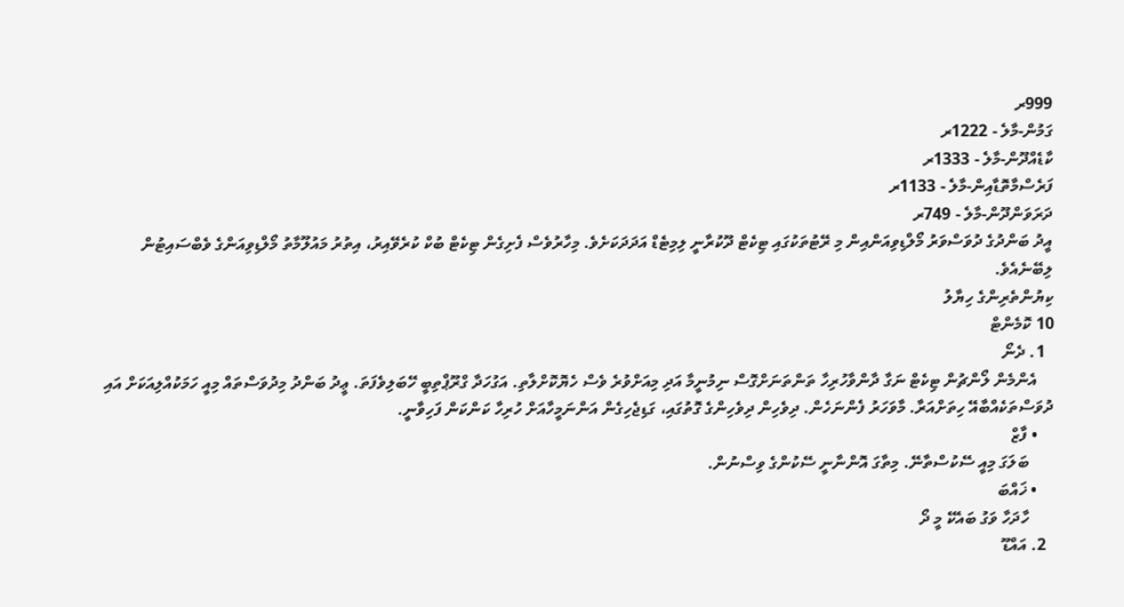999ރ
ގަމުން-މާލެ - 1222ރ
ކާޑެއްދޫން-މާލެ - 1333ރ
ފަރެސްމާތޮޑާއިން-މާލެ - 1133ރ
ދަރަވަންދޫން-މާލެ - 749ރ
އީދު ބަންދުގެ ދުވަސްވަރު މޯލްޑިވިއަންއިން މި ރޭޓުތަކުގައި ޓިކެޓް ދޫކުރާނީ ލިމިޓެޑް އަދަދަކަށެވެ. މިހާރުވެސް ފެށިގެން ޓިކެޓް ބުކް ކުރެވޭއިރު، އިތުރު މައުލޫމާތު މޯލްޑިވިއަންގެ ވެބްސައިޓުން ލިބޭނެއެވެ.
ކިޔުންތެރިންގެ ހިޔާލު
10 ކޮމެންޓް
  1. ދެނޯ
    އެންމެން ލޯންޗުން ޓިކެޓް ނަގާ ދާންވާހުރިހާ ތަންތަނަށްގޮސް ނިމުނީމާ އަދި މިއަށްވުރެ ވެސް ހެޔޮކޮށްލާތި. އަގުހަދާ ގްރޫޕްތިބީ ހޭބަލިވެފަތަ. ޢީދު ބަންދު މިދުވަސްތައް މިއީ ހަމަކުއްލިއަކަށް އައި ދުވަސްތަކެއްބާއޭ ހިތަށްއަރާ. މާވަހަރު ފެންނަހެން. ދިވެހިން ދިވެހިންގެ ގޮތުގައި، ގަޑިޖެހިގެން އަންނަމީހާއަށް ހުރިހާ ކަންކަން ފަހިވާނީ.
    • ފާޒް
      ބަލަގަ މިއީ ސޭކުސްތާނޭ. މިތާގަ އޮންނާނީ ސޭކުންގެ ވިސްނުން.
    • ޚައްބަ
      ހާދަހާ ވަގު ބައެކޭ މީ ދޯ
  2. އައްޑޫ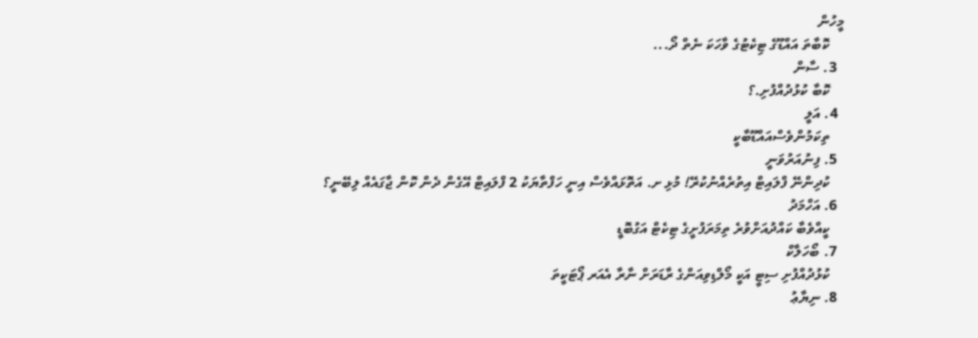މީހުން
    ކޮބާތަ އައްޑޫގެ ޓިކެޓުގެ ވާހަކަ ނެތް ދޯ...
  3. ސާން
    ކޮބާ ކުޅުދުއްފުށި.؟
  4. އަލީ
    ތިކަމުންވެސްއައްޑޫބާކީ
  5. ފިނުއަރުވަނީ
    ކުދިންނޭ ފްލައިޓް އިތުރެއްނުކުރޭ! މުޅި ށ. އަތޮޅައްވެސް އިނީ ހަފްތާޔަކު 2 ފްލައިޓް އޭގެން ދެން ކޮން ޖާގައެއް ލިބޭނީ؟
  6. އަހްމަދު
    ކީއްވެބާ ކައްދުއަށްވުރެ ތިމަރަފުށީގެ ޓިކެޓް އަގުބޮޑީ
  7. ބޯހަލާކް
    ކުޅުދުއްފުށި ސިޓީ އަކީ މޯލްޑިވިއަންގެ ރާޑަރަށް ނާރާ އެއަރ ޕޯޓަކީތަ
  8. ނިޔާޢު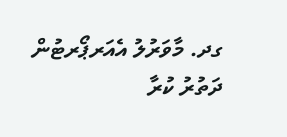ގދ. މާވަރުލު އެއަރޕޯރޓުން ދަތުރު ކުރާ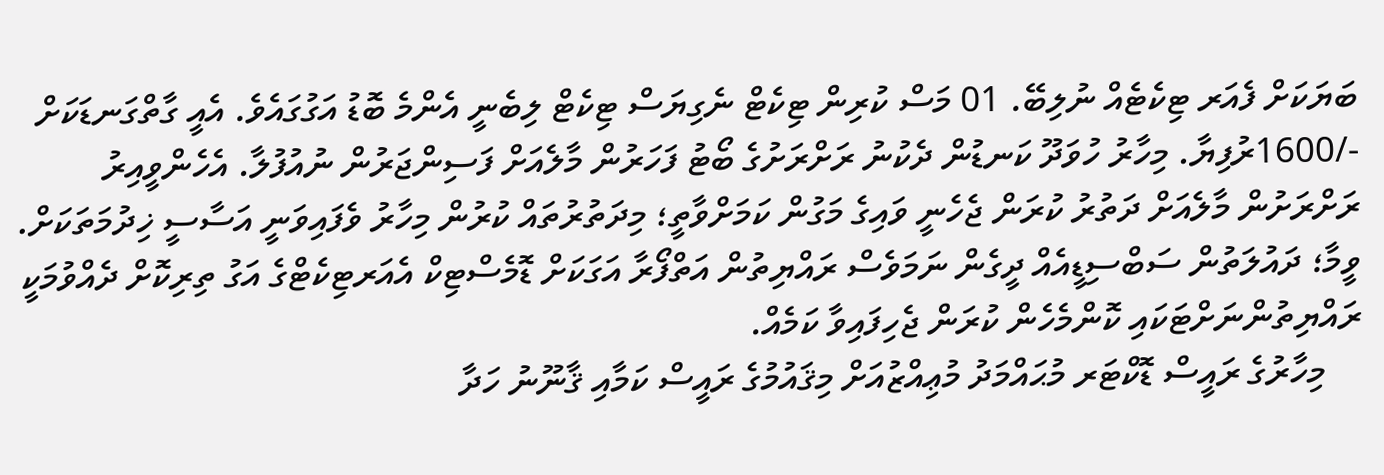ބަޔަކަށް ފެއަރ ޓިކެޓެއް ނުލިބޭ. 01 މަސް ކުރިން ޓިކެޓް ނެގިޔަސް ޓިކެޓް ލިބެނީ އެންމެ ބޮޑު އަގުގައެވެ. އެއީ ގާތްގަނޑަކަށް -/1600ރުފިޔާ. މިހާރު ހުވަދޫ ކަނޑުން ދެކުނު ރަށްރަށުގެ ބޯޓު ފަހަރުން މާލެއަށް ފަސިންޖަރުން ނުއުފުލާ. އެހެންވީއިރު ރަށްރަށުން މާލެއަށް ދަތުރު ކުރަން ޖެހެނީ ވައިގެ މަގުން ކަމަށްވާތީ؛ މިދަތުރުތައް ކުރުން މިހާރު ވެފައިވަނީ އަސާސީ ޚިދުމަތަކަށް. ވީމާ؛ ދައުލަތުން ސަބްސިޑީއެއް ދީގެން ނަމަވެސް ރައްޔިތުން އަތްފޯރާ އަގަކަށް ޑޮމެސްޓިކް އެއަރޓިކެޓްގެ އަގު ތިރިކޮށް ދެއްވުމަކީ ރައްޔިތުންނަށްޓަކައި ކޮންމެހެން ކުރަން ޖެހިފައިވާ ކަމެއް.
    މިހާރުގެ ރައީސް ޑޮކްޓަރ މުޙައްމަދު މުޢިއްޒުއަށް މިޤައުމުގެ ރައީސް ކަމާއި ޤާނޫނު ހަދާ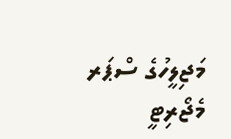މަޖިލީހުގެ ސްޕަރ މެޖޯރިޓީ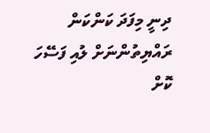ދިނީ މިފަދަ ކަންކަން ރައްޔިތުންނަށް ލުއި ފަސޭހަ ކޮށް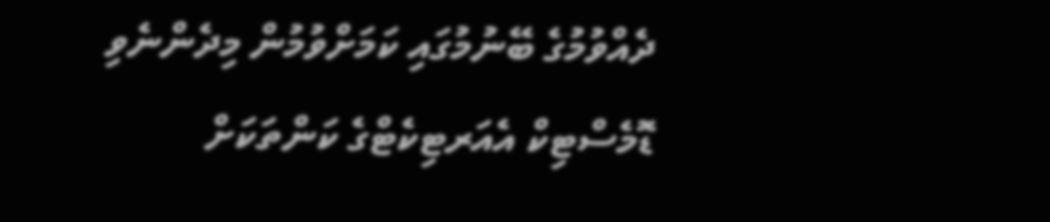ދެއްވުމުގެ ބޭނުމުގައި ކަމަށްވުމުން މިދެންނެވި ޑޮމެސްޓިކް އެއަރޓިކެޓްގެ ކަންތަކަށް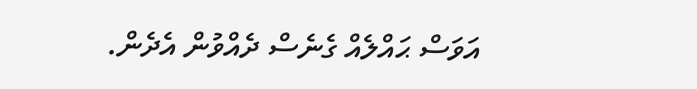އަވަސް ޙައްލެއް ގެނެސް ދެއްވުން އެދެން.